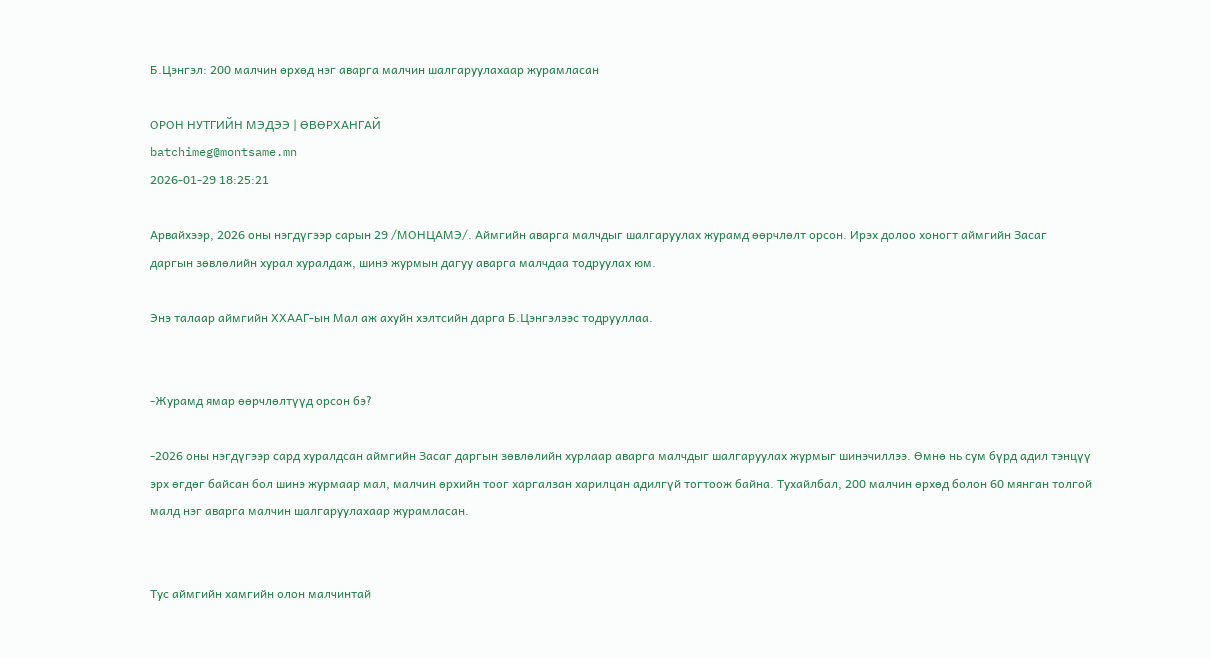Б.Цэнгэл: 200 малчин өрхөд нэг аварга малчин шалгаруулахаар журамласан

ОРОН НУТГИЙН МЭДЭЭ | ӨВӨРХАНГАЙ
batchimeg@montsame.mn
2026-01-29 18:25:21

Арвайхээр, 2026 оны нэгдүгээр сарын 29 /МОНЦАМЭ/. Аймгийн аварга малчдыг шалгаруулах журамд өөрчлөлт орсон. Ирэх долоо хоногт аймгийн Засаг даргын зөвлөлийн хурал хуралдаж, шинэ журмын дагуу аварга малчдаа тодруулах юм.

Энэ талаар аймгийн ХХААГ-ын Мал аж ахуйн хэлтсийн дарга Б.Цэнгэлээс тодрууллаа.


-Журамд ямар өөрчлөлтүүд орсон бэ?

-2026 оны нэгдүгээр сард хуралдсан аймгийн Засаг даргын зөвлөлийн хурлаар аварга малчдыг шалгаруулах журмыг шинэчиллээ. Өмнө нь сум бүрд адил тэнцүү эрх өгдөг байсан бол шинэ журмаар мал, малчин өрхийн тоог харгалзан харилцан адилгүй тогтоож байна. Тухайлбал, 200 малчин өрхөд болон 60 мянган толгой малд нэг аварга малчин шалгаруулахаар журамласан.


Тус аймгийн хамгийн олон малчинтай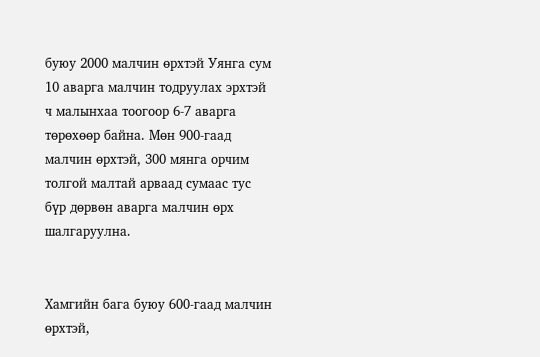буюу 2000 малчин өрхтэй Уянга сум 10 аварга малчин тодруулах эрхтэй ч малынхаа тоогоор 6-7 аварга төрөхөөр байна. Мөн 900-гаад малчин өрхтэй, 300 мянга орчим толгой малтай арваад сумаас тус бүр дөрвөн аварга малчин өрх шалгаруулна.


Хамгийн бага буюу 600-гаад малчин өрхтэй,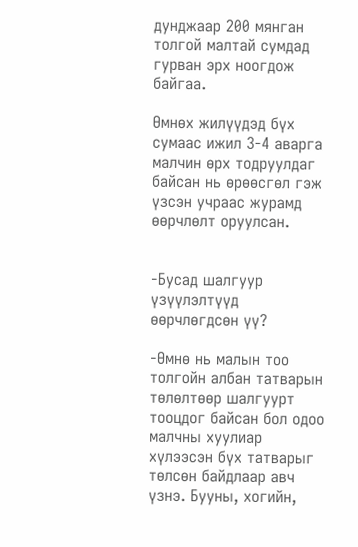дунджаар 200 мянган толгой малтай сумдад гурван эрх ноогдож байгаа.

Өмнөх жилүүдэд бүх сумаас ижил 3-4 аварга малчин өрх тодруулдаг байсан нь өрөөсгөл гэж үзсэн учраас журамд өөрчлөлт оруулсан.


-Бусад шалгуур үзүүлэлтүүд өөрчлөгдсөн үү?

-Өмнө нь малын тоо толгойн албан татварын төлөлтөөр шалгуурт тооцдог байсан бол одоо малчны хуулиар хүлээсэн бүх татварыг төлсөн байдлаар авч үзнэ. Бууны, хогийн,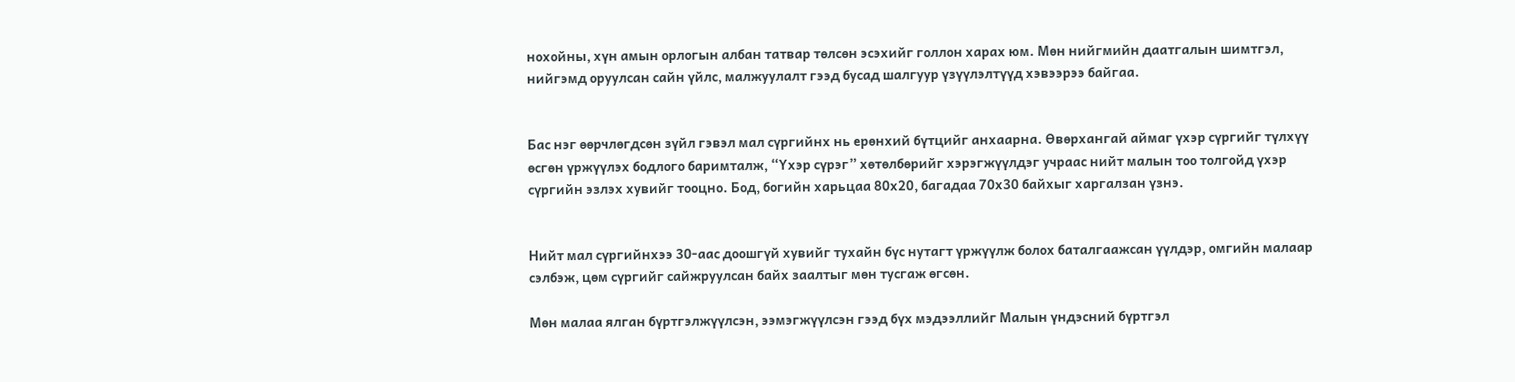нохойны, хүн амын орлогын албан татвар төлсөн эсэхийг голлон харах юм. Мөн нийгмийн даатгалын шимтгэл, нийгэмд оруулсан сайн үйлс, малжуулалт гээд бусад шалгуур үзүүлэлтүүд хэвээрээ байгаа.


Бас нэг өөрчлөгдсөн зүйл гэвэл мал сүргийнх нь ерөнхий бүтцийг анхаарна. Өвөрхангай аймаг үхэр сүргийг түлхүү өсгөн үржүүлэх бодлого баримталж, “Үхэр сүрэг” хөтөлбөрийг хэрэгжүүлдэг учраас нийт малын тоо толгойд үхэр сүргийн эзлэх хувийг тооцно. Бод, богийн харьцаа 80х20, багадаа 70х30 байхыг харгалзан үзнэ.


Нийт мал сүргийнхээ 30-аас доошгүй хувийг тухайн бүс нутагт үржүүлж болох баталгаажсан үүлдэр, омгийн малаар сэлбэж, цөм сүргийг сайжруулсан байх заалтыг мөн тусгаж өгсөн.

Мөн малаа ялган бүртгэлжүүлсэн, ээмэгжүүлсэн гээд бүх мэдээллийг Малын үндэсний бүртгэл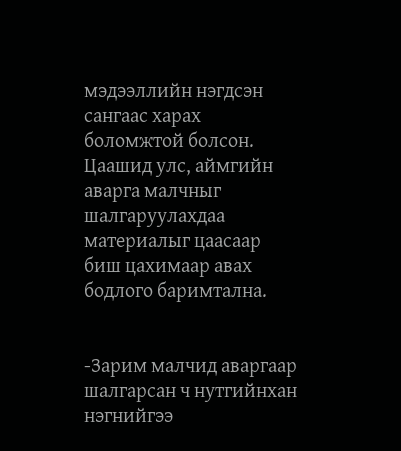мэдээллийн нэгдсэн сангаас харах боломжтой болсон. Цаашид улс, аймгийн аварга малчныг шалгаруулахдаа материалыг цаасаар биш цахимаар авах бодлого баримтална.


-Зарим малчид аваргаар шалгарсан ч нутгийнхан нэгнийгээ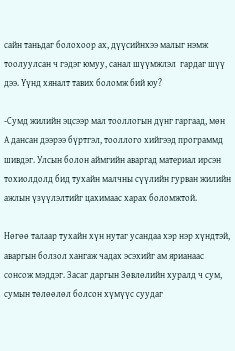сайн таньдаг болохоор ах, дүүсийнхээ малыг нэмж тоолуулсан ч гэдэг юмуу, санал шүүмжлэл  гардаг шүү дээ. Үүнд хяналт тавих боломж бий юу?

-Сумд жилийн эцсээр мал тооллогын дүнг гаргаад, мөн А дансан дээрээ бүртгэл, тооллого хийгээд программд шивдэг. Улсын болон аймгийн аваргад материал ирсэн тохиолдолд бид тухайн малчны сүүлийн гурван жилийн ажлын үзүүлэлтийг цахимаас харах боломжтой.

Нөгөө талаар тухайн хүн нутаг усандаа хэр нэр хүндтэй, аваргын болзол хангаж чадах эсэхийг ам ярианаас сонсож мэддэг. Засаг даргын Зөвлөлийн хуралд ч сум, сумын төлөөлөл болсон хүмүүс суудаг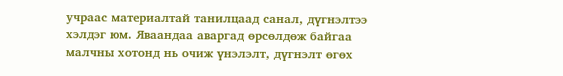учраас материалтай танилцаад санал, дүгнэлтээ хэлдэг юм. Яваандаа аваргад өрсөлдөж байгаа малчны хотонд нь очиж үнэлэлт, дүгнэлт өгөх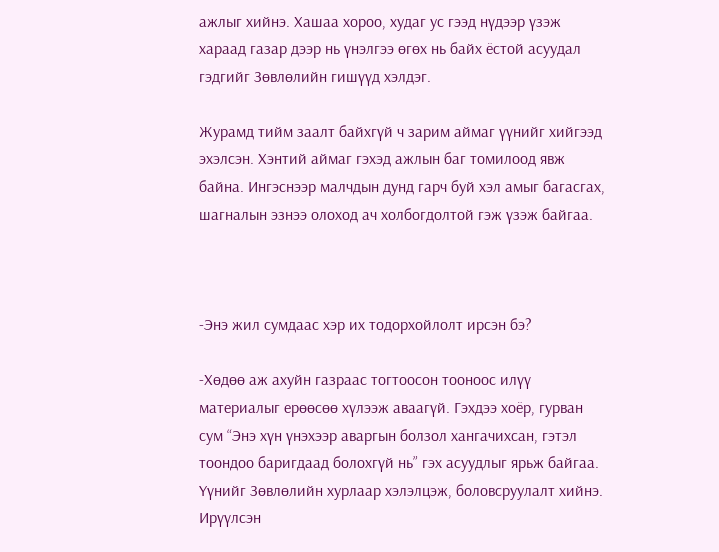ажлыг хийнэ. Хашаа хороо, худаг ус гээд нүдээр үзэж хараад газар дээр нь үнэлгээ өгөх нь байх ёстой асуудал гэдгийг Зөвлөлийн гишүүд хэлдэг.

Журамд тийм заалт байхгүй ч зарим аймаг үүнийг хийгээд эхэлсэн. Хэнтий аймаг гэхэд ажлын баг томилоод явж байна. Ингэснээр малчдын дунд гарч буй хэл амыг багасгах, шагналын эзнээ олоход ач холбогдолтой гэж үзэж байгаа.



-Энэ жил сумдаас хэр их тодорхойлолт ирсэн бэ?

-Хөдөө аж ахуйн газраас тогтоосон тооноос илүү материалыг ерөөсөө хүлээж аваагүй. Гэхдээ хоёр, гурван сум “Энэ хүн үнэхээр аваргын болзол хангачихсан, гэтэл тоондоо баригдаад болохгүй нь” гэх асуудлыг ярьж байгаа. Үүнийг Зөвлөлийн хурлаар хэлэлцэж, боловсруулалт хийнэ. Ирүүлсэн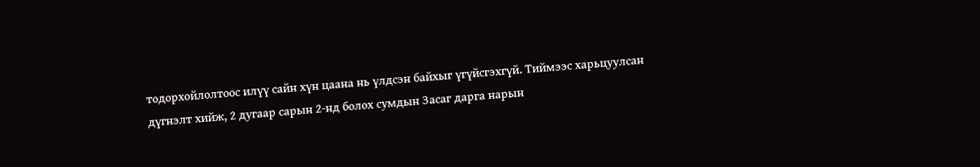тодорхойлолтоос илүү сайн хүн цаана нь үлдсэн байхыг үгүйсгэхгүй. Тиймээс харьцуулсан дүгнэлт хийж, 2 дугаар сарын 2-нд болох сумдын Засаг дарга нарын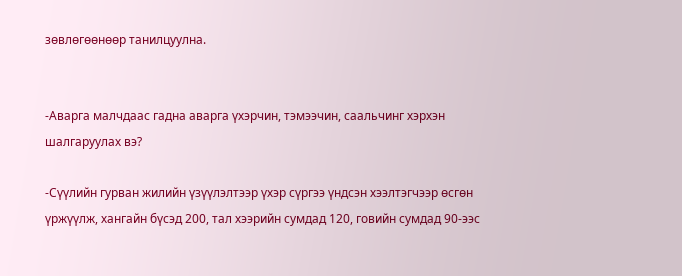зөвлөгөөнөөр танилцуулна.


-Аварга малчдаас гадна аварга үхэрчин, тэмээчин, саальчинг хэрхэн шалгаруулах вэ?

-Сүүлийн гурван жилийн үзүүлэлтээр үхэр сүргээ үндсэн хээлтэгчээр өсгөн үржүүлж, хангайн бүсэд 200, тал хээрийн сумдад 120, говийн сумдад 90-ээс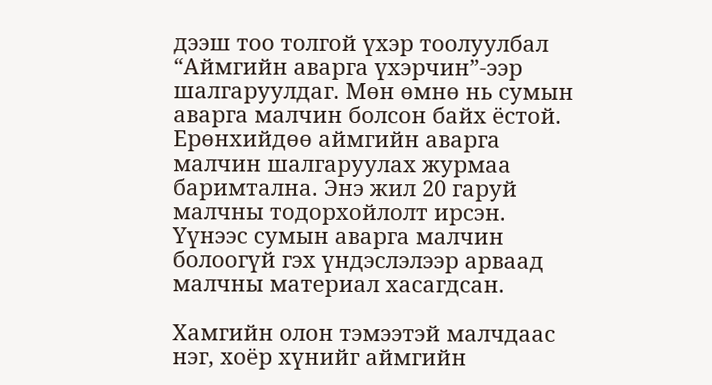дээш тоо толгой үхэр тоолуулбал “Аймгийн аварга үхэрчин”-ээр шалгаруулдаг. Мөн өмнө нь сумын аварга малчин болсон байх ёстой. Ерөнхийдөө аймгийн аварга малчин шалгаруулах журмаа баримтална. Энэ жил 20 гаруй малчны тодорхойлолт ирсэн. Үүнээс сумын аварга малчин болоогүй гэх үндэслэлээр арваад малчны материал хасагдсан.

Хамгийн олон тэмээтэй малчдаас нэг, хоёр хүнийг аймгийн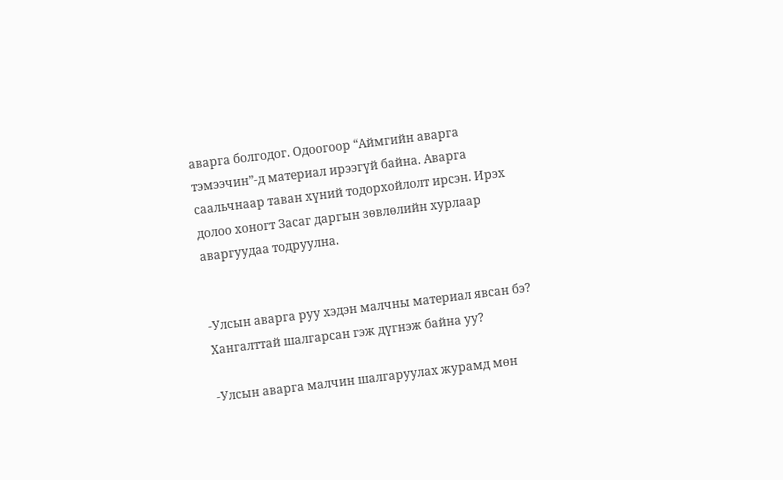аварга болгодог. Одоогоор “Аймгийн аварга тэмээчин”-д материал ирээгүй байна. Аварга саальчнаар таван хүний тодорхойлолт ирсэн. Ирэх долоо хоногт Засаг даргын зөвлөлийн хурлаар аваргуудаа тодруулна.


-Улсын аварга руу хэдэн малчны материал явсан бэ? Хангалттай шалгарсан гэж дүгнэж байна уу?

-Улсын аварга малчин шалгаруулах журамд мөн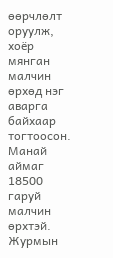өөрчлөлт оруулж, хоёр мянган малчин өрхөд нэг аварга байхаар тогтоосон. Манай аймаг 18500 гаруй малчин өрхтэй. Журмын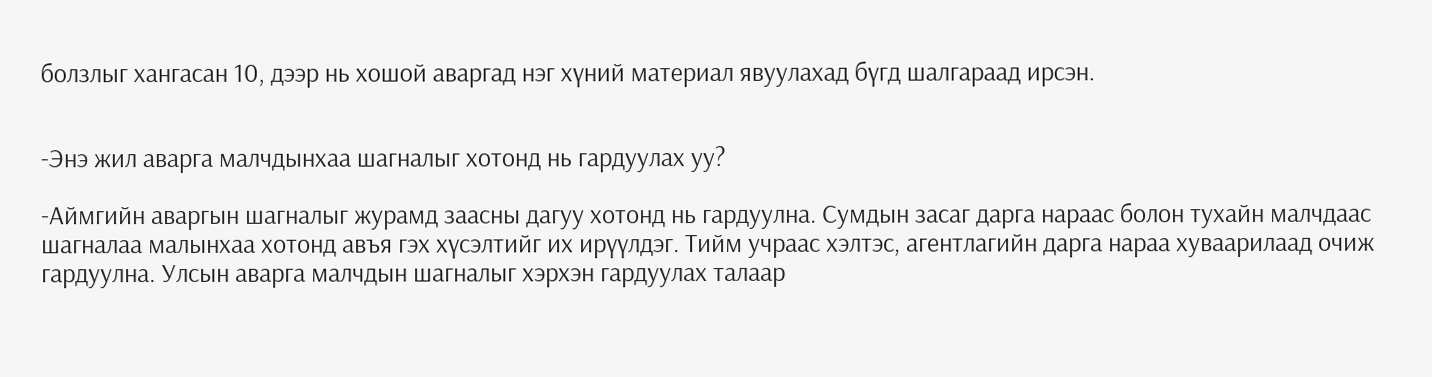болзлыг хангасан 10, дээр нь хошой аваргад нэг хүний материал явуулахад бүгд шалгараад ирсэн.


-Энэ жил аварга малчдынхаа шагналыг хотонд нь гардуулах уу?

-Аймгийн аваргын шагналыг журамд заасны дагуу хотонд нь гардуулна. Сумдын засаг дарга нараас болон тухайн малчдаас шагналаа малынхаа хотонд авъя гэх хүсэлтийг их ирүүлдэг. Тийм учраас хэлтэс, агентлагийн дарга нараа хуваарилаад очиж гардуулна. Улсын аварга малчдын шагналыг хэрхэн гардуулах талаар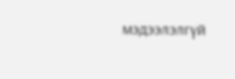мэдээлэлгүй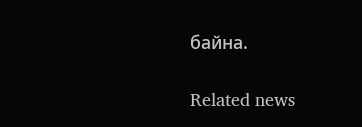байна.

Related news